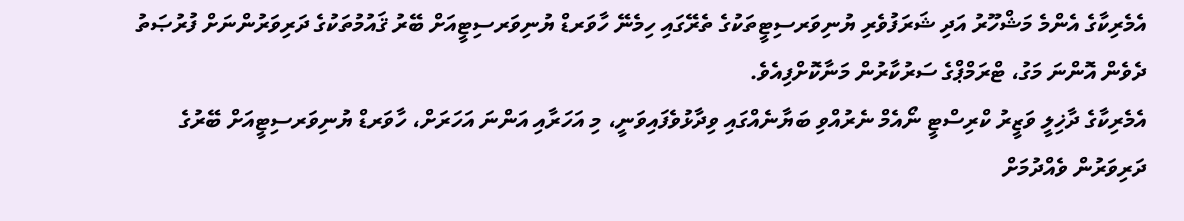އެމެރިކާގެ އެންމެ މަޝްހޫރު އަދި ޝަރަފުވެރި ޔުނިވަރސިޓީތަކުގެ ތެރޭގައި ހިމެނޭ ހާވަރޑް ޔުނިވަރސިޓީއަށް ބޭރު ޤައުމުތަކުގެ ދަރިވަރުންނަށް ފުރުޞަތު ދެވެން އޮންނަ މަގު، ޓްރަމްޕްގެ ސަރުކާރުން މަނާކޮށްފިއެވެ.
އެމެރިކާގެ ދާޚިލީ ވަޒީރު ކްރިސްޓީ ނޯއެމް ނެރުއްވި ބަޔާނެއްގައި ވިދާޅުވެފައިވަނީ، މި އަހަރާއި އަންނަ އަހަރަށް، ހާވަރޑް ޔުނިވަރސިޓީއަށް ބޭރުގެ ދަރިވަރުން ވެއްދުމަށް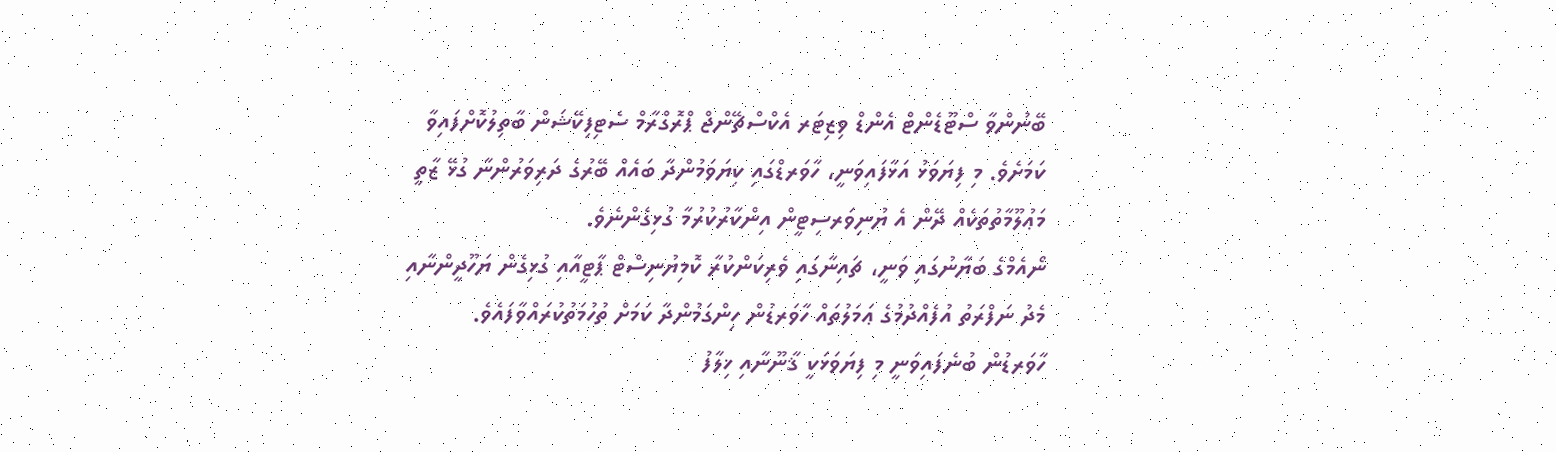ބޭނުންވާ ސްޓޫޑެންޓް އެންޑް ވިޒިޓަރ އެކްސްޗޭންޖް ޕްރޮގްރާމް ސެޓިފިކޭޝަން ބާތިލުކޮށްފައިވާ ކަމަށެވެ. މި ފިޔަވަޅު އަޅާފައިވަނީ، ހާވަރޑްގައި ކިޔަވަމުންދާ ބައެއް ބޭރުގެ ދަރިވަރުންނާ ގުޅޭ ޒާތީ މަޢުލޫމާތުތަކެއް ދޭން އެ ޔުނިވަރސިޓީން އިންކާރުކުރުމާ ގުޅިގެންނެވެ.
ނޯއެމްގެ ބަޔާނުގައި ވަނީ، ޗައިނާގައި ވެރިކަންކުރާ ކޮމިޔުނިސްޓް ޕާޓީއާއި ގުޅިގެން ޔަހޫދީންނާއި މެދު ނަފްރަތު އުފެއްދުމުގެ ޢަމަލުތައް ހާވަރޑުން ހިންގަމުންދާ ކަމަށް ތުހުމަތުކުރައްވާފައެވެ.
ހާވަރޑުން ބުނެފައިވަނީ މި ފިޔަވަޅަކީ ޤާނޫނާއި ޚިލާފު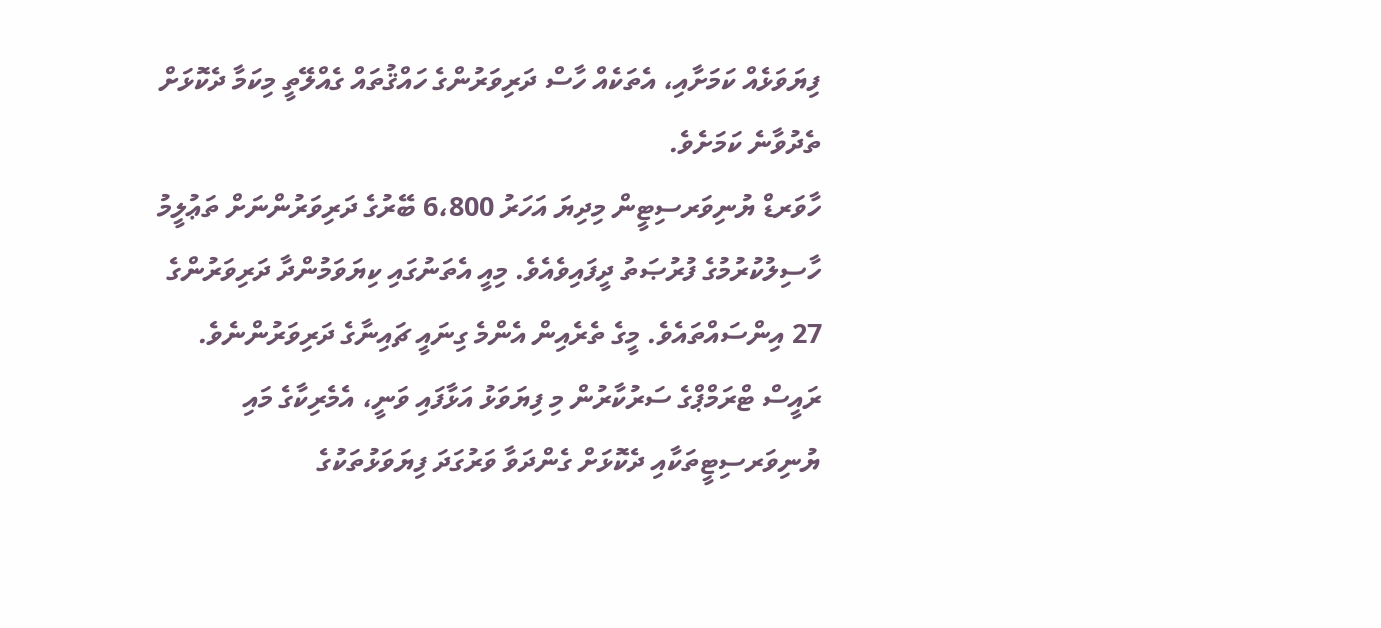ފިޔަވަޅެއް ކަމަށާއި، އެތަކެއް ހާސް ދަރިވަރުންގެ ހައްޤުތައް ގެއްލޭތީ މިކަމާ ދެކޮޅަށް ތެދުވާނެ ކަމަށެވެ.
ހާވަރޑް ޔުނިވަރސިޓީން މިދިޔަ އަހަރު 6،800 ބޭރުގެ ދަރިވަރުންނަށް ތަޢުލީމު ހާސިލުކުރުމުގެ ފުރުޞަތު ދީފައިވެއެވެ. މިއީ އެތަނުގައި ކިޔަވަމުންދާ ދަރިވަރުންގެ 27 އިންސައްތައެވެ. މީގެ ތެރެއިން އެންމެ ގިނައީ ޗައިނާގެ ދަރިވަރުންނެވެ.
ރައީސް ޓްރަމްޕްގެ ސަރުކާރުން މި ފިޔަވަޅު އަޅާފައި ވަނީ، އެމެރިކާގެ މައި ޔުނިވަރސިޓީތަކާއި ދެކޮޅަށް ގެންދަވާ ވަރުގަދަ ފިޔަވަޅުތަކުގެ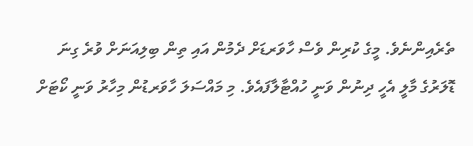ތެރެއިންނެވެ. މީގެ ކުރިން ވެސް ހާވަރޑަށް ދެމުން އައި ތިން ބިލިއަނަށް ވުރެ ގިނަ ޑޮލަރުގެ މާލީ އެހީ ދިނުން ވަނީ ހުއްޓާލާފައެވެ. މި މައްސަލަ ހާވަރޑުން މިހާރު ވަނީ ކޯޓަށް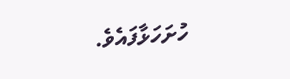ހުށަހަޅާފައެވެ.